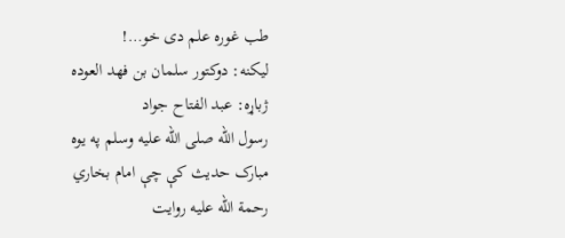طب غوره علم دی خو…!
ليکنه: دوکتور سلمان بن فهد العوده
ژباړه: عبد الفتاح جواد
رسول الله صلی الله عليه وسلم په يوه مبارک حديث کې چې امام بخاري رحمة الله عليه روايت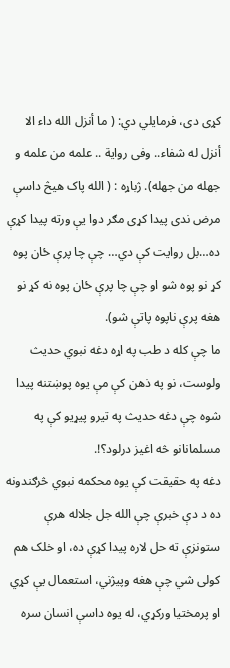کړی دی، فرمايلي دي: ( ما أنزل الله داء الا أنزل له شفاء.. وفی رواية .. علمه من علمه و جهله من جهله). ژباړه : ( الله پاک هيڅ داسې مرض ندی پيدا کړی مګر دوا يې ورته پيدا کړې ده…بل روايت کې دي… چې چا پرې ځان پوه کړ نو پوه شو او چې چا پرې ځان پوه نه کړ نو هغه پرې ناپوه پاتې شو).
ما چې کله د طب په اړه دغه نبوي حديث ولوست، نو په ذهن کې مې يوه پوښتنه پيدا شوه چې دغه حديث په تيرو پيړيو کې په مسلمانانو څه اغيز درلود؟!.
دغه په حقيقت کې يوه محکمه نبوي څرګندونه ده د دې خبرې چې الله جل جلاله هرې ستونزې ته حل لاره پيدا کړې ده، او خلک هم کولی شي چې هغه وپيژني، استعمال يې کړي او پرمختيا ورکړي، له يوه داسې انسان سره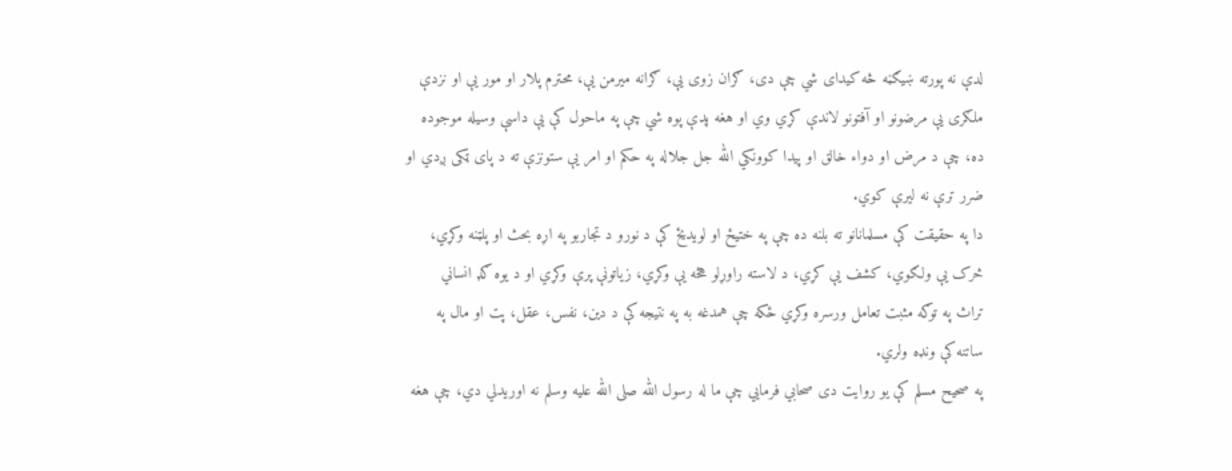لدې نه پورته ښيګڼه څه کيدای شي چې دی، ګران زوی يې، ګرانه ميرمن يې، محترم پلار او مور يې او نزدې ملګری يې مرضونو او آفتونو لاندې کړي وي او هغه پدې پوه شي چې په ماحول کې يې داسې وسيله موجوده ده، چې د مرض او دواء خالق او پيدا کوونکي الله جل جلاله په حکم او امر يې ستونزې ته د پای ټکی ږدي او ضرر ترې نه ليرې کوي.
دا په حقيقت کې مسلمانانو ته بلنه ده چې په ختيځ او لويديځ کې د نورو د تجاربو په اړه بحث او پلټنه وکړي، څرک يې ولګوي، کشف يې کړي، د لاسته راوړلو هڅه يې وکړي، زياتونې پرې وکړي او د يوه ګډ انساني تراث په توګه مثبت تعامل ورسره وکړي ځکه چې همدغه به په نتيجه کې د دين، نفس، عقل، پت او مال په ساتنه کې ونډه ولري.
په صحيح مسلم کې يو روايت دی صحابي فرمايي چې ما له رسول الله صلی الله عليه وسلم نه اوريدلي دي، چې هغه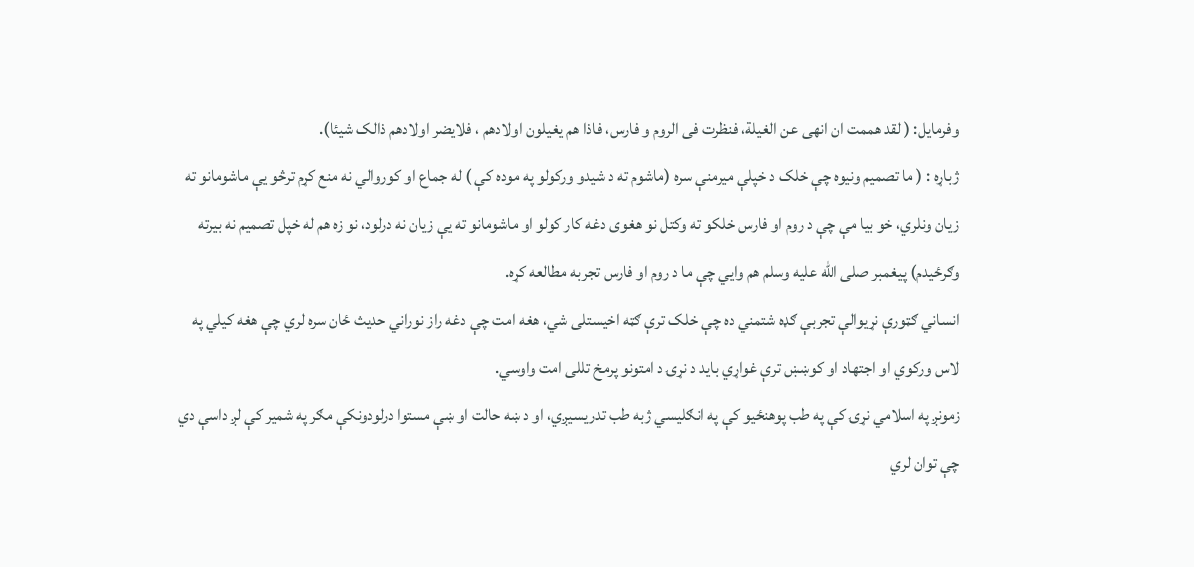وفرمايل: ( لقد هممت ان انهی عن الغيلة، فنظرت فی الروم و فارس، فاذا هم يغيلون اولادهم ، فلايضر اولادهم ذالک شيئا).
ژباړه : ( ما تصميم ونيوه چې خلک د خپلې ميرمنې سره (ماشوم ته د شيدو ورکولو په موده کې ) له جماع او کوروالي نه منع کړم ترڅو يې ماشومانو ته زيان ونلري، خو بيا مې چې د روم او فارس خلکو ته وکتل نو هغوی دغه کار کولو او ماشومانو ته يې زيان نه درلود، نو زه هم له خپل تصميم نه بيرته وګرځيدم) پيغمبر صلی الله عليه وسلم هم وايي چې ما د روم او فارس تجربه مطالعه کړه.
انساني ګټورې نړيوالې تجربې ګډه شتمني ده چې خلک ترې ګټه اخيستلی شي، هغه امت چې دغه راز نوراني حديث ځان سره لري چې هغه کيلي په لاس ورکوي او اجتهاد او کوښښ ترې غواړي بايد د نړۍ د امتونو پرمخ تللی امت واوسي.
زمونږ په اسلامي نړۍ کې په طب پوهنځيو کې په انګليسي ژبه طب تدريسيږي، او د ښه حالت او ښې مستوا درلودونکې مګر په شمير کې لږ داسې دي چې توان لري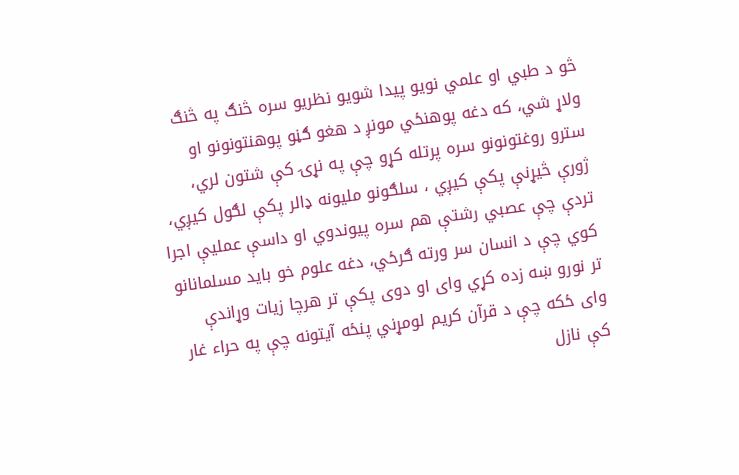څو د طبي او علمي نويو پيدا شويو نظريو سره څنګ په څنګ ولاړ شي، که دغه پوهنځي مونږ د هغو ګڼو پوهنتونونو او سترو روغتونونو سره پرتله کړو چې په نړۍ کې شتون لري، ژورې څيړنې پکې کيږي ، سلګونو مليونه ډالر پکې لګول کيږي، تردې چې عصبي رشتې هم سره پيوندوي او داسې عمليې اجرا کوي چې د انسان سر ورته ګرځي، دغه علوم خو بايد مسلمانانو تر نورو ښه زده کړي وای او دوی پکې تر هرچا زيات وړاندې وای ځکه چې د قرآن کريم لومړني پنځه آيتونه چې په حراء غار کې نازل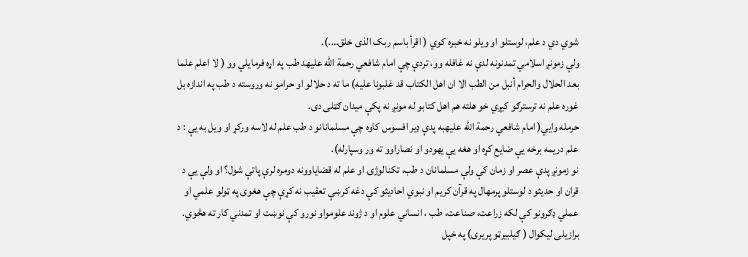شوي دي د علم، لوستلو او ويلو نه خبره کوي ( اقرأ باسم ربک الذی خلق….).
ولې زمونږ اسلامي تمدنونه لدې نه غافله وو، تردې چې امام شافعي رحمة الله عليهد طب په اړه فرمايلي وو ( لا اعلم علما بعد الحلال والحرام أنبل من الطب الا ان اهل الکتاب قد غلبونا عليه) ما ته د حلالو او حرامو نه وروسته د طب په اندازه بل غوره علم نه ترسترګو کيږي خو هلته هم اهل کتابو له مونږ نه پکې ميدان ګټلی دی.
حرمله وايي( امام شافعي رحمة الله عليهبه پدې ډير افسوس کاوه چې مسلمانانو د طب علم له لاسه ورکړ او ويل به يې : د علم دريمه برخه يې ضايع کړه او هغه يې يهودو او نصاراوو ته ور وسپارله).
نو زمونږ پدې عصر او زمان کې ولې مسلمانان د طب، تکنالوژۍ او علم له قضاياوونه دومره لرې پاتې شول؟ او ولې يې د قران او حديثو د لوستلو پرمهال په قرآن کريم او نبوي احاديثو کې دغه کرښې تعقيب نه کړې چې هغوی په ټولو علمي او عملي ډګرونو کې لکه زراعت، صناعت، طب ، انساني علوم او د ژوند علومواو نورو کې نوښت او تمدني کار ته هڅوي.
برازيلی ليکوال ( ګيلبيرټو پريری) په خپل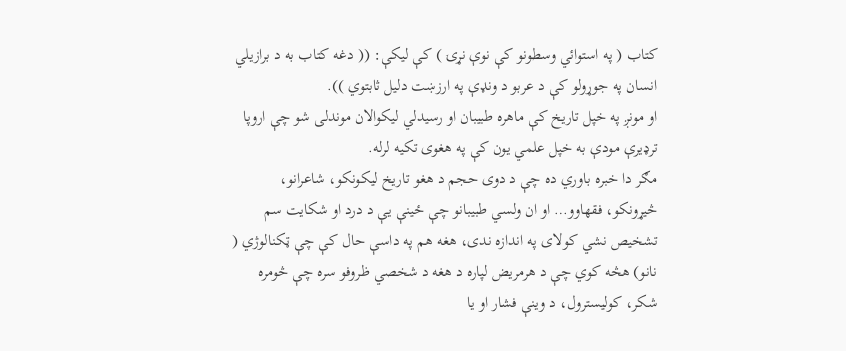کتاب ( په استوائي وسطونو کې نوې نړۍ ) کې ليکې: (( دغه کتاب به د برازيلي انسان په جوړولو کې د عربو د ونډې په ارزښت دليل ثابتوي )).
او مونږ په خپل تاريخ کې ماهره طبيبان او رسيدلي ليکوالان موندلی شو چې اروپا ترډيرې مودې به خپل علمي يون کې په هغوی تکيه لرله.
مګر دا خبره باوري ده چې د دوی حجم د هغو تاريخ ليکونکو، شاعرانو، څيړونکو، فقهاوو… او ان ولسي طبيبانو چې ځينې يې د درد او شکايت سم تشخيص نشي کولای په اندازه ندی، هغه هم په داسې حال کې چې ټکنالوژي ( نانو) هڅه کوي چې د هرمريض لپاره د هغه د شخصي ظروفو سره چې څومره شکر، کوليسترول، د وينې فشار او يا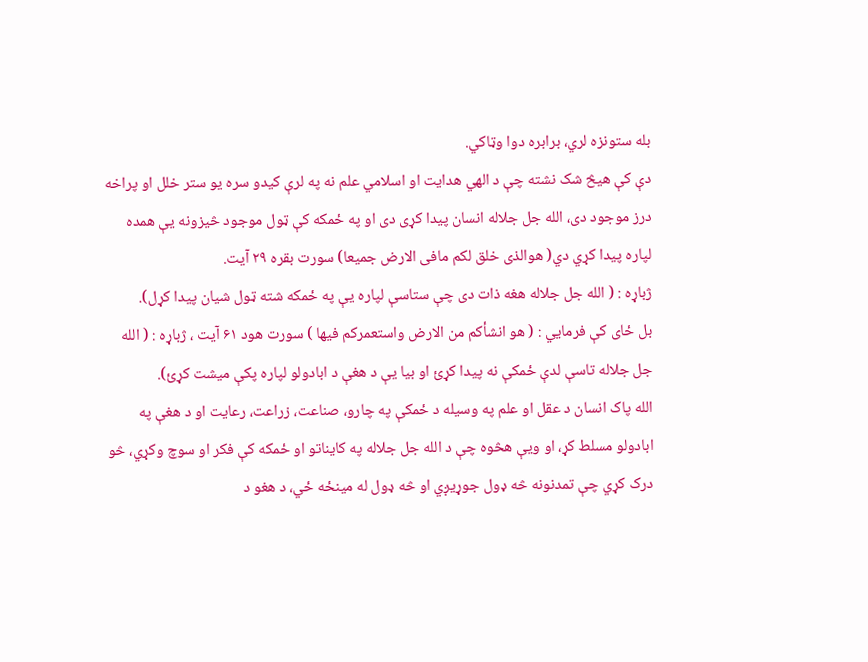بله ستونزه لري، برابره دوا وټاکي.
دې کې هيڅ شک نشته چې د الهي هدايت او اسلامي علم نه په لرې کيدو سره يو ستر خلل او پراخه درز موجود دی، الله جل جلاله انسان پيدا کړی دی او په ځمکه کې ټول موجود څيزونه يې همده لپاره پيدا کړي دي( هوالذی خلق لکم مافی الارض جميعا) سورت بقره ۲۹ آيت.
ژباړه : ( الله جل جلاله هغه ذات دی چې ستاسې لپاره يې په ځمکه شته ټول شيان پيدا کړل).
بل ځای کې فرمايي : ( هو انشأکم من الارض واستعمرکم فيها ) سورت هود ۶۱ آيت ، ژباړه : ( الله جل جلاله تاسې لدې ځمکې نه پيدا کړئ او بيا يې د هغې د ابادولو لپاره پکې ميشت کړئ).
الله پاک انسان د عقل او علم په وسيله د ځمکې په چارو، صناعت، زراعت، رعايت او د هغې په ابادولو مسلط کړ، او ويې هڅوه چې د الله جل جلاله په کايناتو او ځمکه کې فکر او سوچ وکړي، څو درک کړي چې تمدنونه څه ډول جوړيږي او څه ډول له مينځه ځي، د هغو د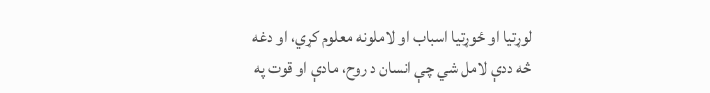لوړتيا او ځوړتيا اسباب او لاملونه معلوم کړي، او دغه څه ددې لامل شي چې انسان د روح، مادې او قوت په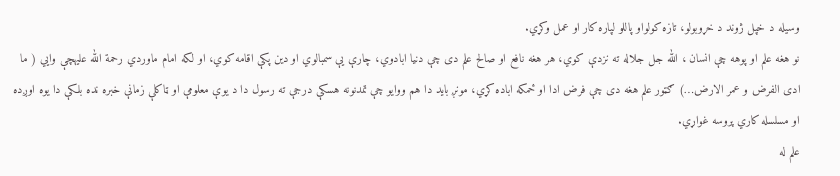وسيله د خپل ژوند د خړوبولو، تازه کولواو پاللو لپاره کار او عمل وکړي.
نو هغه علم او پوهه چې انسان ، الله جل جلاله ته نزدې کوي، هر هغه نافع او صالح علم دی چې دنيا ابادوي، چارې يې سمبالوي او دين پکې اقامه کوي، او لکه امام ماوردي رحمة الله عليهچې وايي ( ما ادی الفرض و عمر الارض…) ګټور علم هغه دی چې فرض ادا او ځمکه اباده کړي، مونږ بايد دا هم ووايو چې تمدنونه هسکې درجې ته رسول دا د يوې معلومې او ټاکلې زمانې خبره نده بلکې دا يوه اوږده او مسلسله کاري پروسه غواړي.
علم له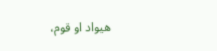هيواد او قوم،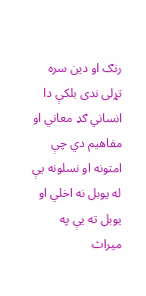رنګ او دين سره تړلی ندی بلکې دا انساني ګډ معاني او مفاهيم دي چې امتونه او نسلونه يې له يوبل نه اخلي او يوبل ته يې په ميراث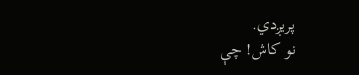پريږدي.
نو کاش! چې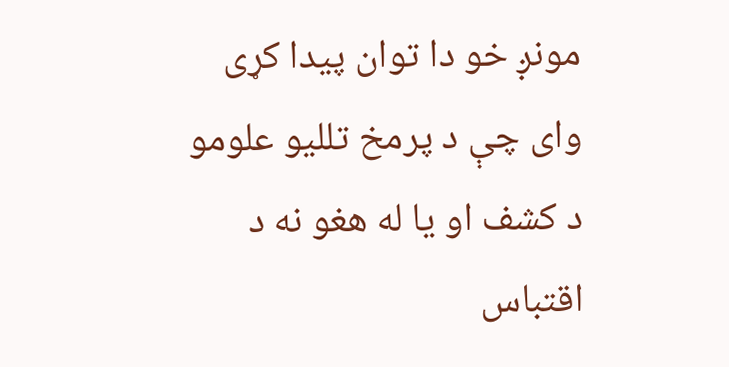مونږ خو دا توان پيدا کړی وای چې د پرمخ تلليو علومو د کشف او يا له هغو نه د اقتباس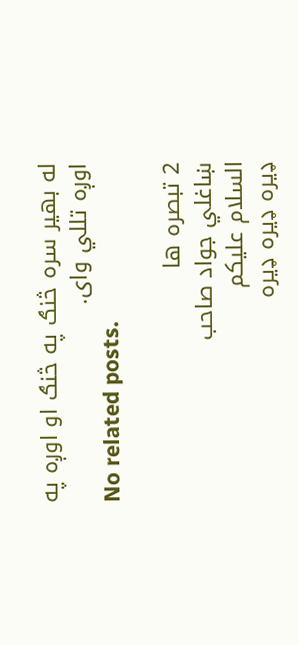له بهير سره څنګ په څنګ او اوږه په اوږه تللي وای.
No related posts.

2 تبصره ها
ښاغلي جواد صاحب
السلام عليكم
ډيره ډيره ډيره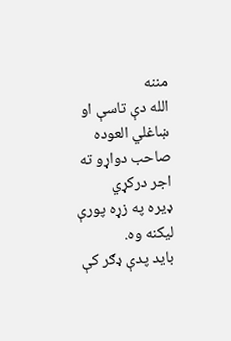مننه
الله دې تاسې او ښاغلي العوده صاحب دواړو ته اجر دركړي
ډيره په زړه پورې ليكنه وه.
بايد پدې ډګر كې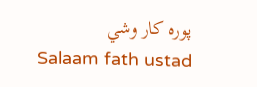پوره كار وشي
Salaam fath ustad